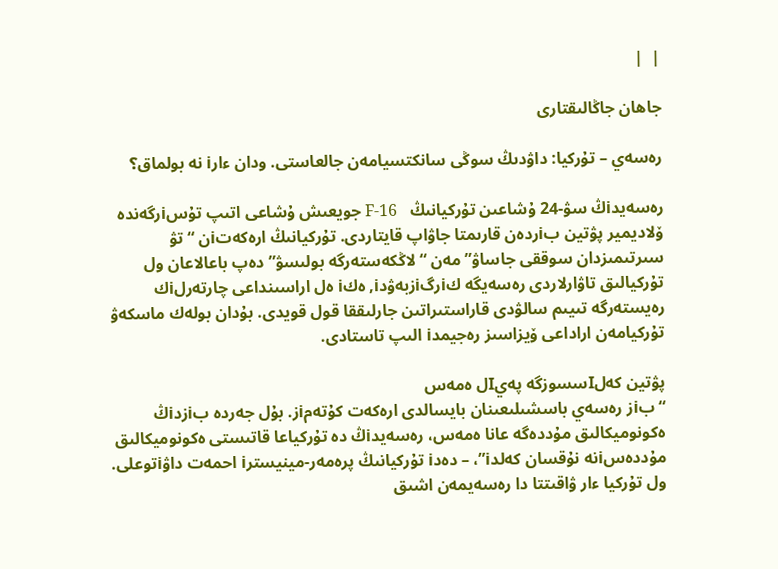|  |

جاھان جاڭالىقتارى

رەسەي – تۇركيا: داۋدىڭ سوڭى سانكتسيامەن جالعاستى. ودان ءارi نە بولماق؟

رەسەيدiڭ سۋ-24 ۇشاعىن تۇركيانىڭ   F-16 جويعىش ۇشاعى اتىپ تۇسiرگەندە ۆلاديمير پۋتين بiردەن قارىمتا جاۋاپ قايتاردى. تۇركيانىڭ ارەكەتiن “تۋ سىرتىمىزدان سوققى جاساۋ” مەن “لاڭكەستەرگە بولىسۋ” دەپ باعالاعان ول تۇركيالىق تاۋارلاردى رەسەيگە كiرگiزبەۋدi, ەكi ەل اراسىنداعى چارتەرلiك رەيستەرگە تىيىم سالۋدى قاراستىراتىن جارلىققا قول قويدى. بۇدان بولەك ماسكەۋ تۇركيامەن اراداعى ۆيزاسىز رەجيمدi الىپ تاستادى.

پۋتين كەلIسسوزگە پەيIل ەمەس
“بiز رەسەي باسشىلىعىنان بايسالدى ارەكەت كۇتەمiز. بۇل جەردە بiزدiڭ ەكونوميكالىق مۇددەگە عانا ەمەس، رەسەيدiڭ دە تۇركياعا قاتىستى ەكونوميكالىق مۇددەسiنە نۇقسان كەلدi”، – دەدi تۇركيانىڭ پرەمەر-مينيسترi احمەت داۋiتوعلى. ول تۇركيا ءار ۋاقىتتا دا رەسەيمەن اشىق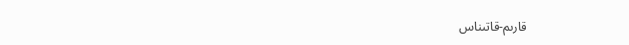قارىم-قاتىناس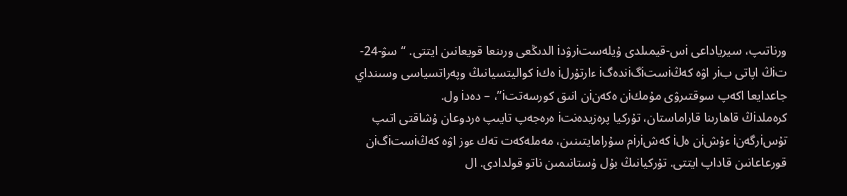ورناتىپ، سيرياداعى iس-قيمىلدى ۇيلەستiرۋدi الدىڭعى ورىنعا قويعانىن ايتتى. “سۋ-24-تiڭ اپاتى بiر اۋە كەڭiستiگiندەگi ءارتۇرلi ەكi كواليتسيانىڭ وپەراتسياسى وسىنداي جاعدايعا اكەپ سوقتىرۋى مۇمكiن ەكەنiن انىق كورسەتتi”، – دەدi ول.
كرەملدiڭ قاھارىنا قاراماستان، تۇركيا پرەزيدەنتi ەرەجەپ تايىپ ەردوعان ۇشاقتى اتىپ تۇسiرگەنi ءۇشiن ەلi كەشiرiم سۇرامايتىنىن، مەملەكەت تەك ءوز اۋە كەڭiستiگiن قورعاعانىن قاداپ ايتتى. تۇركيانىڭ بۇل ۇستانىمىن ناتو قولدادى. ال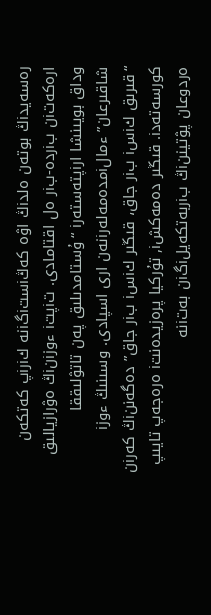رەسەيدiڭ بوتەن ەلدiڭ اۋە كەڭiستiگiنە كiرiپ كەتكەن ارەكەتiن بiردە-بiر ەل اقتامادى. تiپتi ءوزiنiڭ ەۋرازيالىق وداق بويىنشا ارiپتەستەرi “ۇستامدىلىق پەن تاتۋلىققا شاقىرعان” ءمالiمدەمەلەرiنەن ارى اسپادى. وسىنىڭ ءوزi “قىرىق كiسi بiر جاق، قىڭىر كiسi بiر جاق” دەگەننiڭ كەرiن كورسەتەدi. قىڭىر دەمەكشi, تۇركيا پرەزيدەنتi ەرەجەپ تايىپ ەردوعان پۋتيننiڭ بiربەتكەيلiگiن بەتiنە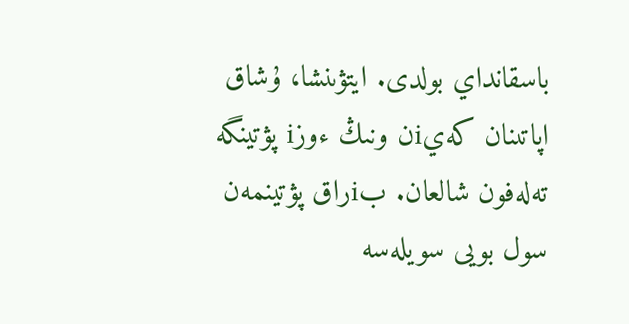باسقانداي بولدى. ايتۋىنشا، ۇشاق اپاتىنان كەيiن ونىڭ ءوزi پۋتينگە تەلەفون شالعان. بiراق پۋتينمەن سول بويى سويلەسە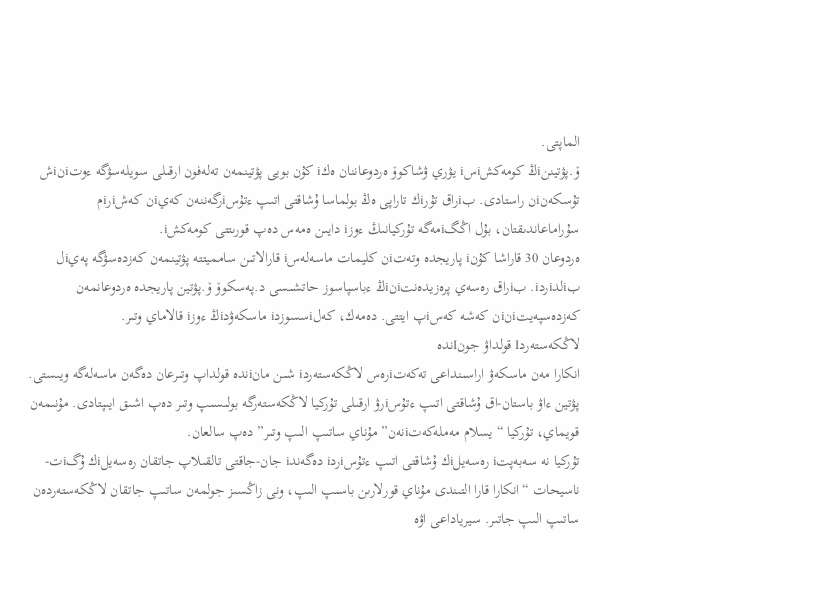الماپتى.
ۆ.پۋتيننiڭ كومەكشiسi يۋري ۋشاكوۆ ەردوعاننان ەكi كۇن بويى پۋتينمەن تەلەفون ارقىلى سويلەسۋگە ءوتiنiش تۇسكەنiن راستادى. بiراق تۇرiك تاراپى ەڭ بولماسا ۇشاقتى اتىپ ءتۇسiرگەننەن كەيiن كەشiرiم سۇراماعاندىقتان، بۇل اڭگiمەگە تۇركيانىڭ ءوزi دايىن ەمەس دەپ قورىتتى كومەكشi.
ەردوعان 30 قاراشا كۇنi پاريجدە وتەتiن كليمات ماسەلەسi قارالاتىن سامميتتە پۋتينمەن كەزدەسۋگە پەيiل بiلدiردi. بiراق رەسەي پرەزيدەنتiنiڭ ءباسپاسوز حاتشىسى د.پەسكوۆ ۆ.پۋتين پاريجدە ەردوعانمەن كەزدەسپەيتiنiن كەشە كەسiپ ايتتى. دەمەك، كەلiسسوزدi ماسكەۋدiڭ ءوزi قالاماي وتىر.
لاڭكەستەردI قولداۋ جونIندە
انكارا مەن ماسكەۋ اراسىنداعى تەكەتiرەس لاڭكەستەردi شىن مانiندە قولداپ وتىرعان دەگەن ماسەلەگە ويىستى. پۋتين ءاۋ باستان-اق ۇشاقتى اتىپ ءتۇسiرۋ ارقىلى تۇركيا لاڭكەستەرگە بولىسىپ وتىر دەپ اشىق ايىپتادى. مۇنىمەن قويماي، تۇركيا “يسلام مەملەكەتiنەن” مۇناي ساتىپ الىپ وتىر” دەپ سالعان.
تۇركيا نە سەبەپتi رەسەيلiك ۇشاقتى اتىپ ءتۇسiردi دەگەندi جان-جاقتى تالقىلاپ جاتقان رەسەيلiك ۇگiت-ناسيحات “انكارا قارا التىندى مۇناي قورلارىن باسىپ الىپ، ونى زاڭسىز جولمەن ساتىپ جاتقان لاڭكەستەردەن ساتىپ الىپ جاتىر. سيرياداعى اۋە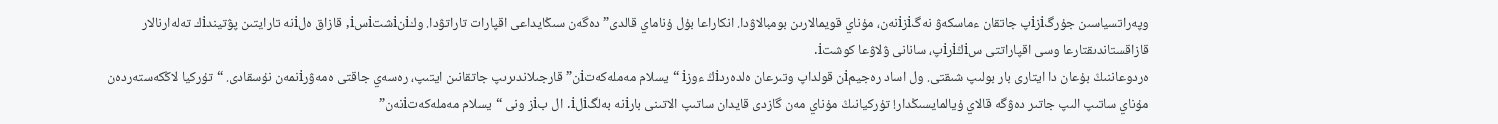وپەراتسياسىن جۇرگiزiپ جاتقان ءماسكەۋ نەگiزiنەن، مۇناي قويمالارىن بومبالاۋدا. انكاراعا بۇل ۇناماي قالدى” دەگەن سىڭايداعى اقپارات تاراتۋدا. وكiنiشتiسi, قازاق ەلiنە تارايتىن پۋتيندiك تەلەارنالار قازاقستاندىقتارعا وسى اقپاراتتى سiڭiرiپ، سانانى ۋلاۋعا كوشتi.
ەردوعاننىڭ بۇعان دا ايتارى بار بولىپ شىقتى. ول اساد رەجيمiن قولداپ وتىرعان ەلدەردiڭ ءوزi “يسلام مەملەكەتiن” قارجىلاندىرىپ جاتقانىن ايتىپ، رەسەي جاقتى ەمەۋرiنمەن نۇسقادى. “تۇركيا لاڭكەستەردەن مۇناي ساتىپ الىپ جاتىر دەۋگە قالاي ۇيالمايسىڭدار! تۇركيانىڭ مۇناي مەن گازدى قايدان ساتىپ الاتىنى بارiنە بەلگiلi. ال بiز ونى “يسلام مەملەكەتiنەن”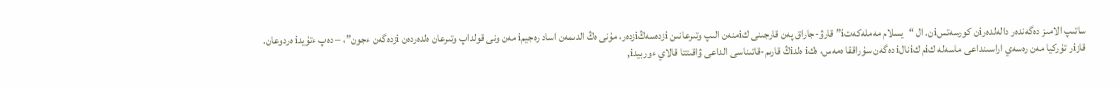ساتىپ الامىز دەگەندەر دالەلدەرiن كورسەتسiن. ال “يسلام مەملەكەتi” قارۋ-جاراق پەن قارجىنى كiمنەن الىپ وتىرعانىن iزدەسەڭiزدەر، مۇنى ەڭ الدىمەن اساد رەجيمi مەن ونى قولداپ وتىرعان ەلدەردەن iزدەگەن ءجون”، – دەپ ءتۇيدi ەردوعان.
قازiر تۇركيا مەن رەسەي اراسىنداعى ماسەلە كiم كiنالi دەگەن سۇراققا ەمەس، ەكi ەلدiڭ قارىم-قاتىناسى الداعى ۋاقىتتا قالاي ءوربيدi,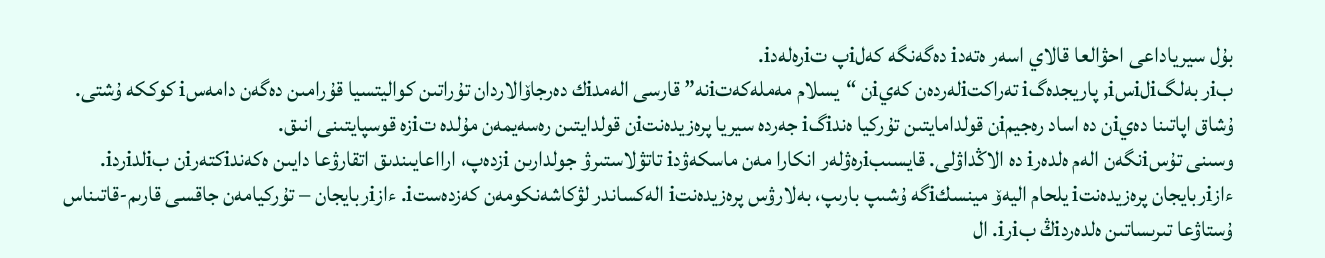بۇل سيرياداعى احۋالعا قالاي اسەر ەتەدi دەگەنگە كەلiپ تiرەلەدi.
بiر بەلگiلiسi, پاريجدەگi تەراكتiلەردەن كەيiن “يسلام مەملەكەتiنە” قارسى الەمدiك دەرجاۆالاردان تۇراتىن كواليتسيا قۇرامىن دەگەن دامەسi كوككە ۇشتى. ۇشاق اپاتىنا دەيiن دە اساد رەجيمiن قولدامايتىن تۇركيا ەندiگi جەردە سيريا پرەزيدەنتiن قولدايتىن رەسەيمەن مۇلدە تiزە قوسپايتىنى انىق.
وسىنى تۇسiنگەن الەم ەلدەرi دە الاڭداۋلى. قايسىبiرەۋلەر انكارا مەن ماسكەۋدi تاتۋلاستىرۋ جولدارىن iزدەپ، ارااعايىندىق اتقارۋعا دايىن ەكەندiكتەرiن بiلدiردi. ءازiربايجان پرەزيدەنتi يلحام اليەۆ مينسكiگە ۇشىپ بارىپ، بەلارۋس پرەزيدەنتi الەكساندر لۋكاشەنكومەن كەزدەستi. ءازiربايجان – تۇركيامەن جاقسى قارىم-قاتىناس ۇستاۋعا تىرىساتىن ەلدەردiڭ بiرi. ال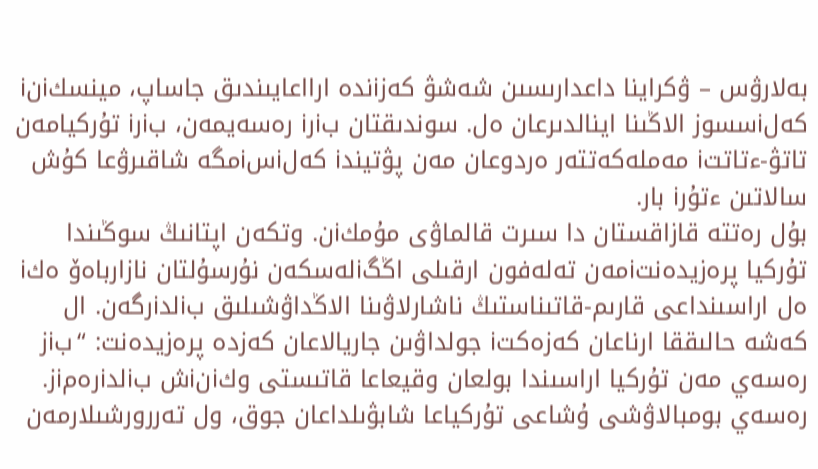بەلارۋس – ۋكراينا داعدارىسىن شەشۋ كەزiندە ارااعايىندىق جاساپ، مينسكiنi كەلiسسوز الاڭىنا اينالدىرعان ەل. سوندىقتان بiرi رەسەيمەن، بiرi تۇركيامەن تاتۋ-ءتاتتi مەملەكەتتەر ەردوعان مەن پۋتيندi كەلiسiمگە شاقىرۋعا كۇش سالاتىن ءتۇرi بار.
بۇل رەتتە قازاقستان دا سىرت قالماۋى مۇمكiن. وتكەن اپتانىڭ سوڭىندا تۇركيا پرەزيدەنتiمەن تەلەفون ارقىلى اڭگiلەسكەن نۇرسۇلتان نازارباەۆ ەكi ەل اراسىنداعى قارىم-قاتىناستىڭ ناشارلاۋىنا الاڭداۋشىلىق بiلدiرگەن. ال كەشە حالىققا ارناعان كەزەكتi جولداۋىن جاريالاعان كەزدە پرەزيدەنت: “بiز رەسەي مەن تۇركيا اراسىندا بولعان وقيعاعا قاتىستى وكiنiش بiلدiرەمiز. رەسەي بومبالاۋشى ۇشاعى تۇركياعا شابۋىلداعان جوق، ول تەررورشىلارمەن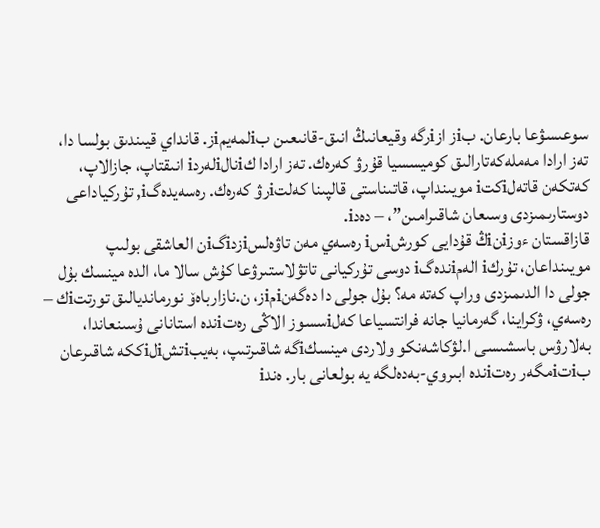سوعىسۋعا بارعان. بiز ازiرگە وقيعانىڭ انىق-قانىعىن بiلمەيمiز. قانداي قيىندىق بولسا دا، تەز ارادا مەملەكەتارالىق كوميسسيا قۇرۋ كەرەك. تەز ارادا كiنالiلەردi انىقتاپ، جازالاپ، كەتكەن قاتەلiكتi مويىنداپ، قاتىناستى قالپىنا كەلتiرۋ كەرەك. رەسەيدەگi, تۇركياداعى دوستارىمىزدى وسىعان شاقىرامىن”، – دەدi.
قازاقستان ءوزiنiڭ قۇدايى كورشiسi رەسەي مەن تاۋەلسiزدiگiن العاشقى بولىپ مويىنداعان، تۇركi الەمiندەگi دوسى تۇركيانى تاتۋلاستىرۋعا كۇش سالا ما، الدە مينسك بۇل جولى دا الدىمىزدى وراپ كەتە مە؟ بۇل جولى دا دەگەنiمiز، ن.نازارباەۆ نورمانديالىق تورتتiك – رەسەي، ۋكراينا، گەرمانيا جانە فرانتسياعا كەلiسسوز الاڭى رەتiندە استانانى ۇسىنعاندا، بەلارۋس باسشىسى ا.لۋكاشەنكو ولاردى مينسكiگە شاقىرتىپ، بەيبiتشiلiككە شاقىرعان بiتiمگەر رەتiندە ابىروي-بەدەلگە يە بولعانى بار. ەندi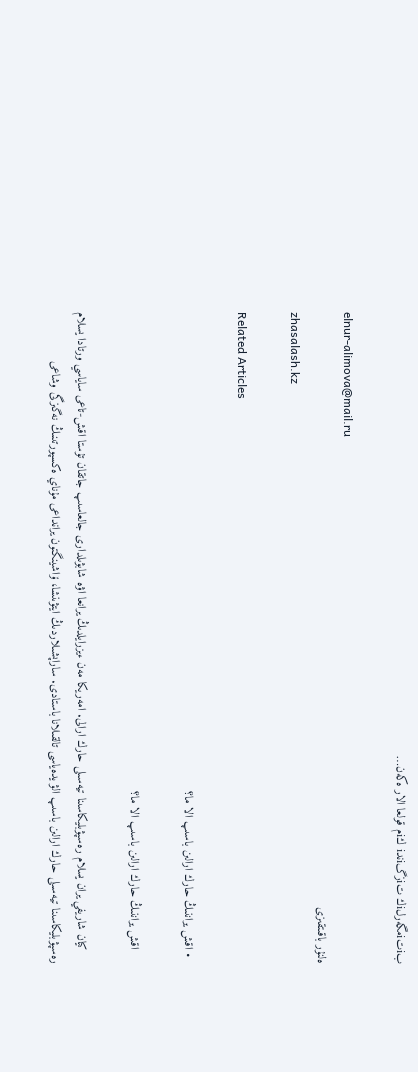بiتiمگەرلiك تiزگiندi كiم قولعا الار ەكەن…

elnur-alimova@mail.ru
ەلنۇر باقىتقىزى
zhasalash.kz

Related Articles

  • اقش يراننىڭ حارك ارالىن باسىپ الا ما؟

    اقش يراننىڭ حارك ارالىن باسىپ الا ما؟

    كيان شاريفي يران يسلام رەسپۋبليكاسىنا تيەسىلى حارك ارالى. امەريكا مەن ءيزرايلدىڭ يرانعا اۋە شابۋىلدارى جالعاسىپ جاتقان تۇستا اقش-تاعى ساياسي ورتادا يسلام رەسپۋبليكاسىنا تيەسىلى حارك ارالىن باسىپ الۋ يدەياسى تالقىلانا باستادى. ساراپشىلاردىڭ ايتۋىنشا، ۆاشينگتون يرانداعى مۇناي ەكسپورتىنىڭ نەگىزگى وشاعى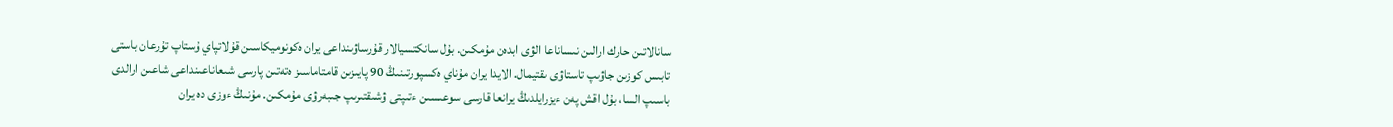سانالاتىن حارك ارالىن نىساناعا الۋى ابدەن مۇمكىن. بۇل سانكتسيالار قۇرساۋىنداعى يران ەكونوميكاسىن قۇلاتپاي ۇستاپ تۇرعان باستى تابىس كوزىن جاۋىپ تاستاۋى ىقتيمال. الايدا يران مۇناي ەكسپورتىنىڭ 90 پايىزىن قامتاماسىز ەتەتىن پارسى شىعاناعىنداعى شاعىن ارالدى باسىپ السا، بۇل اقش پەن ءيزرايلدىڭ يرانعا قارسى سوعىسىن ءتىپتى ۋشىقتىرىپ جىبەرۋى مۇمكىن. مۇنىڭ ءوزى دە يران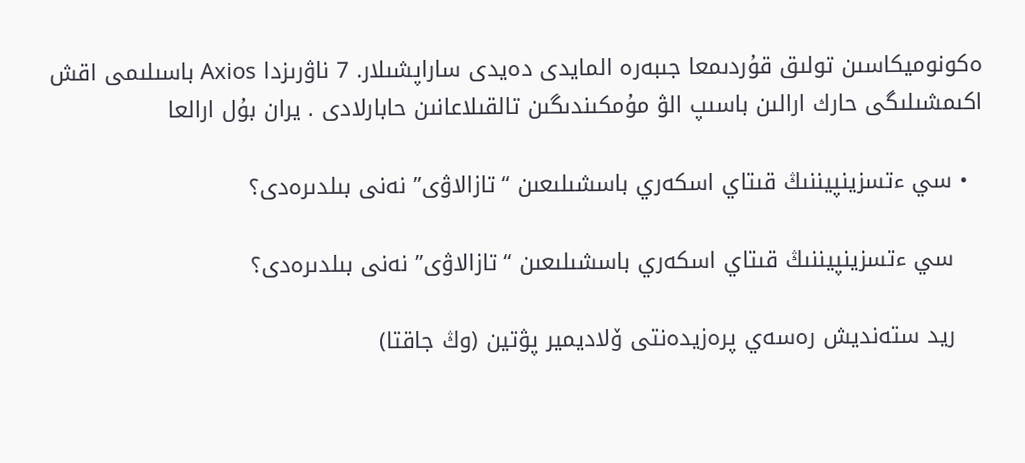ەكونوميكاسىن تولىق قۇردىمعا جىبەرە المايدى دەيدى ساراپشىلار. 7 ناۋرىزدا Axios باسىلىمى اقش اكىمشىلىگى حارك ارالىن باسىپ الۋ مۇمكىندىگىن تالقىلاعانىن حابارلادى . يران بۇل ارالعا

  • سي ءتسزينپيننىڭ قىتاي اسكەري باسشىلىعىن “تازالاۋى” نەنى بىلدىرەدى؟

    سي ءتسزينپيننىڭ قىتاي اسكەري باسشىلىعىن “تازالاۋى” نەنى بىلدىرەدى؟

    ريد ستەنديش رەسەي پرەزيدەنتى ۆلاديمير پۋتين (وڭ جاقتا)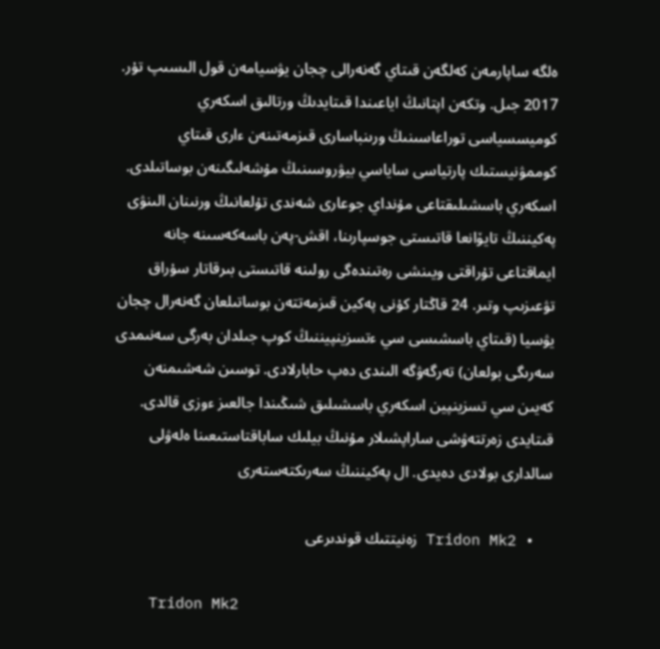ەلگە ساپارمەن كەلگەن قىتاي گەنەرالى چجان يۋسيامەن قول الىسىپ تۇر. 2017 جىل. وتكەن اپتانىڭ اياعىندا قىتايدىڭ ورتالىق اسكەري كوميسسياسى توراعاسىنىڭ ورىنباسارى قىزمەتىنەن ءارى قىتاي كوممۋنيستىك پارتياسى ساياسي بيۋروسىنىڭ مۇشەلىگىنەن بوساتىلدى. اسكەري باسشىلىقتاعى مۇنداي جوعارى شەندى تۇلعانىڭ ورنىنان الىنۋى پەكيننىڭ تايۆانعا قاتىستى جوسپارىنا، اقش-پەن باسەكەسىنە جانە ايماقتاعى تۇراقتى ويىنشى رەتىندەگى رولىنە قاتىستى بىرقاتار سۇراق تۋعىزىپ وتىر. 24 قاڭتار كۇنى پەكين قىزمەتتەن بوساتىلعان گەنەرال چجان يۋسيا (قىتاي باسشىسى سي ءتسزينپيننىڭ كوپ جىلدان بەرگى سەنىمدى سەرىگى بولعان) تەرگەۋگە الىندى دەپ حابارلادى. توسىن شەشىمنەن كەيىن سي تسزينپين اسكەري باسشىلىق شىڭىندا جالعىز ءوزى قالدى. قىتايدى زەرتتەۋشى ساراپشىلار مۇنىڭ بيلىك ساباقتاستىعىنا ەلەۋلى سالدارى بولادى دەيدى. ال پەكيننىڭ سەرىكتەستەرى

  • Tridon Mk2 زەنيتتىك قوندىرعى

    Tridon Mk2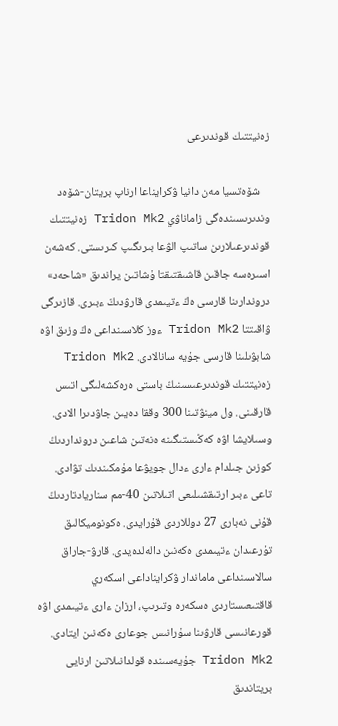زەنيتتىك قوندىرعى

    شۆەتسيا مەن دانيا ۋكرايناعا ارناپ بريتان-شۆەد وندىرىسىندەگى زاماناۋي Tridon Mk2 زەنيتتىك قوندىرعىلارىن ساتىپ الۋعا بىرىگىپ كىرىستى. كەشەن اسىرەسە جاقىن قاشىقتىقتا ۇشاتىن يراندىق «شاحەد» دروندارىنا قارسى ەڭ ءتيىمدى قارۋدىڭ ءبىرى. قازىرگى ۋاقىتتا Tridon Mk2 ءوز كلاسىنداعى ەڭ وزىق اۋە شابۋىلىنا قارسى جۇيە سانالادى. Tridon Mk2 زەنيتتىك قوندىرعىسىنىڭ باستى ەرەكشەلىگى اتىس قارقىنى. ول مينۋتىنا 300 وققا دەيىن جاۋدىرا الادى. وسىلايشا اۋە كەڭىستىگىنە ەنەتىن شاعىن درونداردىڭ كوزىن جىلدام ءارى ءدال جويۋعا مۇمكىندىك تۋادى. تاعى ءبىر ارتىقشىلىعى اتىلاتىن 40-مم سناريادتاردىڭ قۇنى نەبارى 27 دوللاردى قۇرايدى. ەكونوميكالىق تۇرعىدان ءتيىمدى ەكەنىن دالەلدەيدى. قارۋ-جاراق سالاسىنداعى ماماندار ۋكرايناداعى اسكەري قاقتىعىستاردى ەسكەرە وتىرىپ، ارزان ءارى ءتيىمدى اۋە قورعانىسى قارۋىنا سۇرانىس جوعارى ەكەنىن ايتادى. Tridon Mk2 جۇيەسىندە قولدانىلاتىن ارنايى بريتاندىق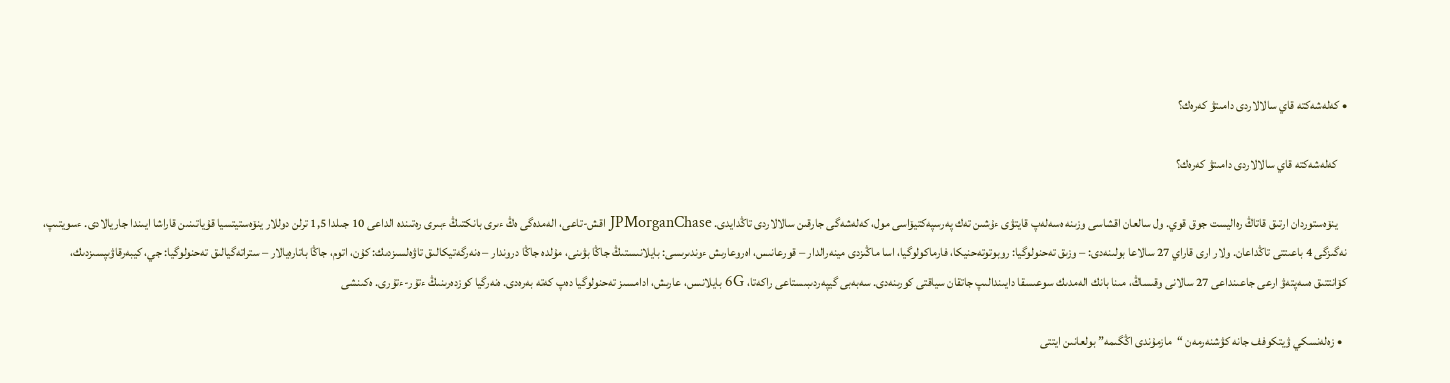• كەلەشەكتە قاي سالالاردى دامىتۋ كەرەك؟

    كەلەشەكتە قاي سالالاردى دامىتۋ كەرەك؟

    ينۆەستوردان ارتىق قاتاڭ رەاليست جوق قوي. ول سالعان اقشاسى وزىنە ەسەلەپ قايتۋى ءۇشىن تەك پەرسپەكتيۆاسى مول، كەلەشەگى جارقىن سالالاردى تاڭدايدى. JPMorganChase اقش-تاعى، الەمدەگى ەڭ ءىرى بانكتىڭ ءبىرى رەتىندە الداعى 10 جىلدا 1,5 ترلن دوللار ينۆەستيتسيا قۇياتىنىن قاراشا ايىندا جاريالادى. ءسويتىپ، نەگىزگى 4 باعىتتى تاڭداعان. ولار ارى قاراي 27 سالاعا بولىنەدى: – وزىق تەحنولوگيا: روبوتوتەحنيكا، فارماكولوگيا، اسا ماڭىزدى مينەرالدار – قورعانىس، اەروعارىش ءوندىرىسى: بايلانىستىڭ جاڭا بۋىنى، مۇلدە جاڭا دروندار – ەنەرگەتيكالىق تاۋەلسىزدىك: كۇن، اتوم، جاڭا باتارەيالار – ستراتەگيالىق تەحنولوگيا: جي، كيبەرقاۋىپسىزدىك، كۆانتتىق ەسەپتەۋ ارعى جاعىنداعى 27 سالانى وقىساڭ، مىنا بانك الەمدىك سوعىسقا دايىندالىپ جاتقان سياقتى كورىنەدى. سەبەبى گيپەردىبىستاعى راكەتا، 6G بايلانىس، عارىش، ادامسىز تەحنولوگيا دەپ كەتە بەرەدى. ەنەرگيا كوزدەرىنىڭ ءتۇر-ءتۇرى. ەكىنشى

  • زەلەنسكي ۋيتكوفف جانە كۋشنەرمەن “مازمۇندى اڭگىمە” بولعانىن ايتتى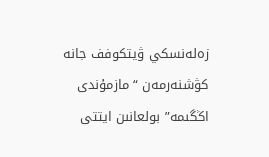زەلەنسكي ۋيتكوفف جانە كۋشنەرمەن “مازمۇندى اڭگىمە” بولعانىن ايتتى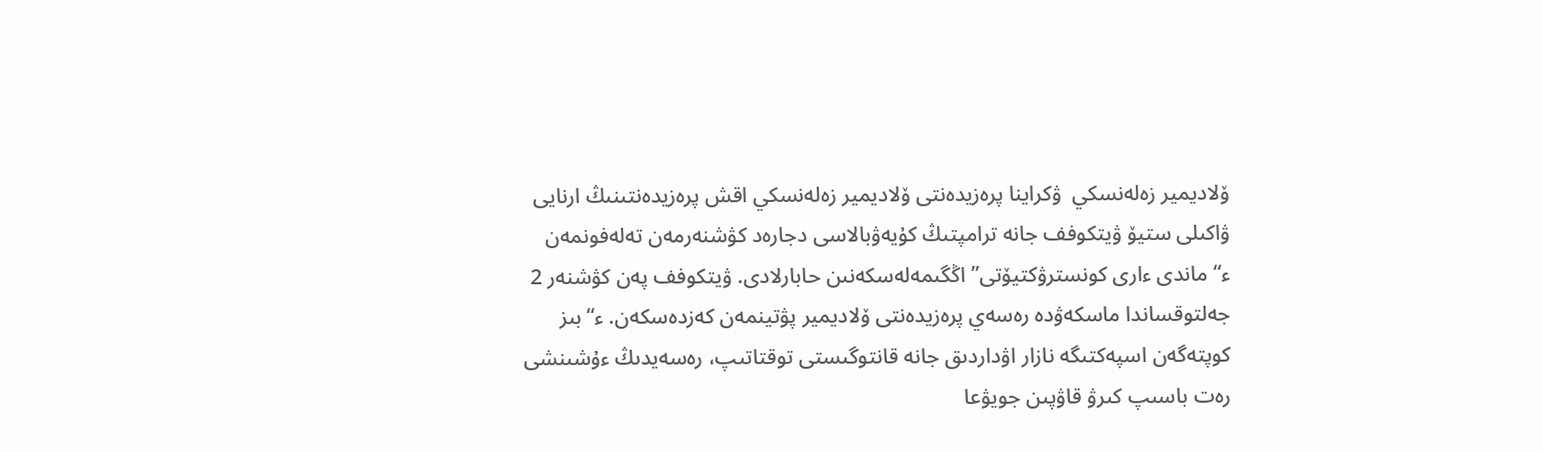ۆلاديمير زەلەنسكي  ۋكراينا پرەزيدەنتى ۆلاديمير زەلەنسكي اقش پرەزيدەنتىنىڭ ارنايى ۋاكىلى ستيۆ ۋيتكوفف جانە ترامپتىڭ كۇيەۋبالاسى دجارەد كۋشنەرمەن تەلەفونمەن ء“ماندى ءارى كونسترۋكتيۆتى” اڭگىمەلەسكەنىن حابارلادى. ۋيتكوفف پەن كۋشنەر 2 جەلتوقساندا ماسكەۋدە رەسەي پرەزيدەنتى ۆلاديمير پۋتينمەن كەزدەسكەن. ء“بىز كوپتەگەن اسپەكتىگە نازار اۋداردىق جانە قانتوگىستى توقتاتىپ، رەسەيدىڭ ءۇشىنشى رەت باسىپ كىرۋ قاۋپىن جويۋعا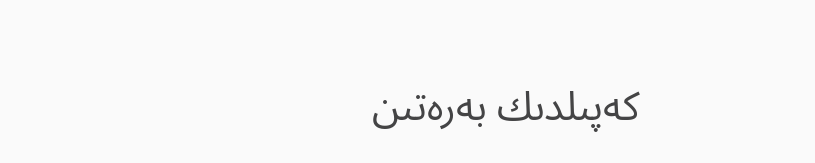كەپىلدىك بەرەتىن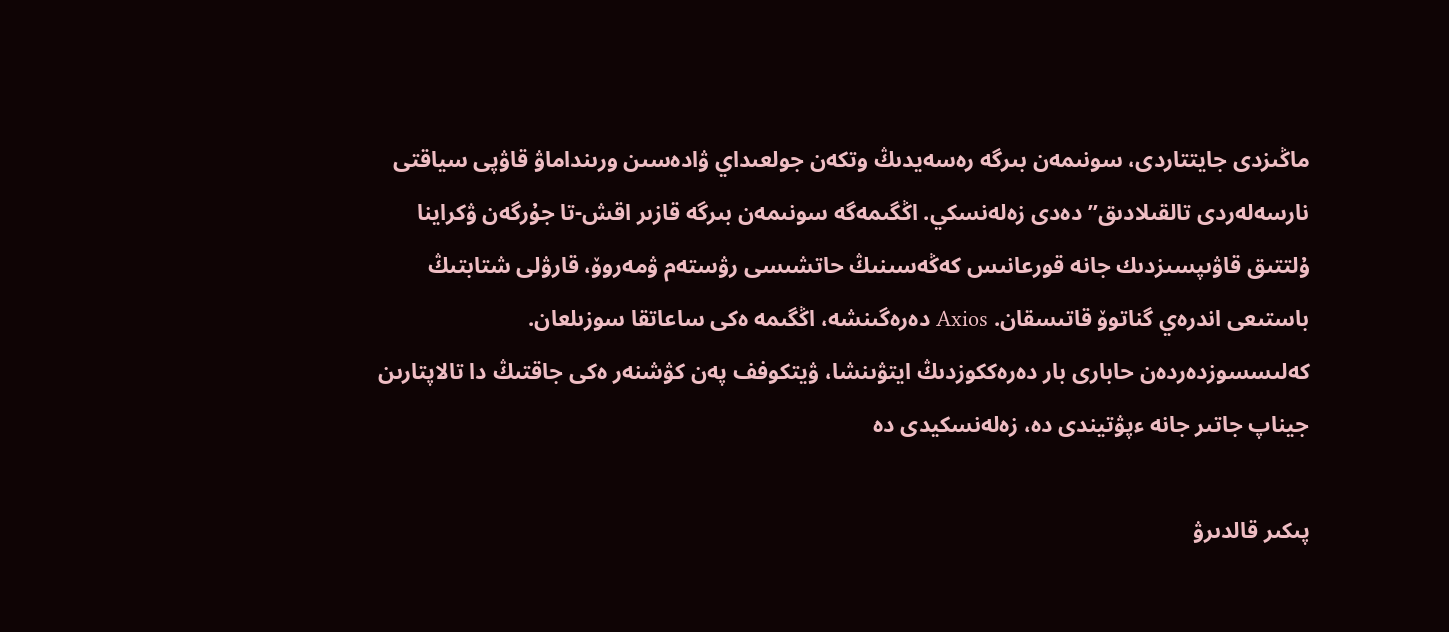ماڭىزدى جايتتاردى، سونىمەن بىرگە رەسەيدىڭ وتكەن جولعىداي ۋادەسىن ورىنداماۋ قاۋپى سياقتى نارسەلەردى تالقىلادىق” دەدى زەلەنسكي. اڭگىمەگە سونىمەن بىرگە قازىر اقش-تا جۇرگەن ۋكراينا ۇلتتىق قاۋىپسىزدىك جانە قورعانىس كەڭەسىنىڭ حاتشىسى رۋستەم ۋمەروۆ، قارۋلى شتابتىڭ باستىعى اندرەي گناتوۆ قاتىسقان. Axios دەرەگىنشە، اڭگىمە ەكى ساعاتقا سوزىلعان. كەلىسسوزدەردەن حابارى بار دەرەككوزدىڭ ايتۋىنشا، ۋيتكوفف پەن كۋشنەر ەكى جاقتىڭ دا تالاپتارىن جيناپ جاتىر جانە ءپۋتيندى دە، زەلەنسكيدى دە

پىكىر قالدىرۋ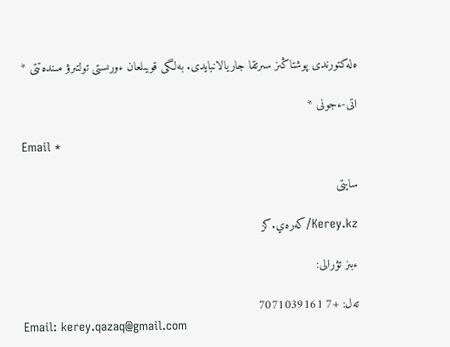ەلەكتورندى پوشتاڭىز سىرتقا جاريالانبايدى. بەلگى قويىلعان ءورىستى تولتىرۋ مىندەتتى *

اتى-ءجونى *

Email *

سايتى

Kerey.kz/كەرەي.كز

ءبىز تۋرالى:

تەل: +7 7071039161
Email: kerey.qazaq@gmail.com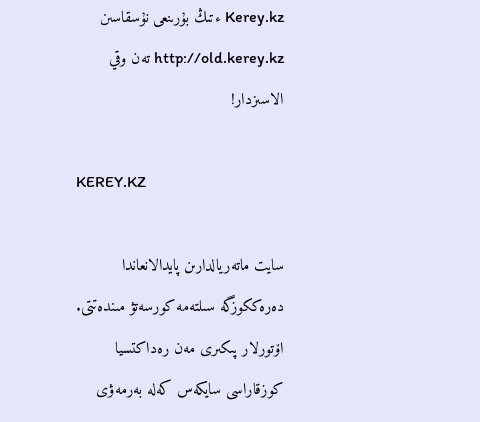Kerey.kz ءتىڭ بۇرىنعى نۇسقاسىن http://old.kerey.kz تەن وقي الاسىزدار!

KEREY.KZ

سايت ماتەريالدارىن پايدالانعاندا دەرەككوزگە سىلتەمە كورسەتۋ مىندەتتى. اۆتورلار پىكىرى مەن رەداكتسيا كوزقاراسى سايكەس كەلە بەرمەۋى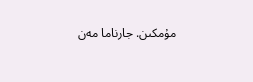مۇمكىن. جارناما مەن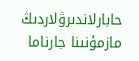حابارلاندىرۋلاردىڭ مازمۇنىنا جارناما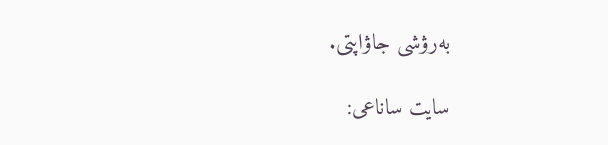بەرۋشى جاۋاپتى.

سايت ساناعى: